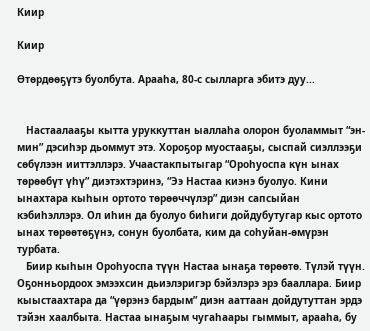Киир

Киир

Өтөрдөөҕүтэ буолбута. Арааһа, 80-с сылларга эбитэ дуу...


   Настаалааҕы кытта уруккуттан ыаллаһа олорон буоламмыт “эн-мин” дэсиһэр дьоммут этэ. Хороҕор муостааҕы, сыспай сиэллээҕи сөбүлээн ииттэллэрэ. Учаастакпытыгар “Ороһуоспа күн ынах төрөөбүт үһү” диэтэхтэринэ, “Ээ Настаа киэнэ буолуо. Кини ынахтара кыһын ортото төрөөччүлэр” диэн сапсыйан кэбиһэллэрэ. Ол иһин да буолуо биһиги дойдубутугар кыс ортото ынах төрөөтөҕүнэ, сонун буолбата, ким да соһуйан-өмүрэн турбата.
   Биир кыһын Ороһуоспа түүн Настаа ынаҕа төрөөтө. Түлэй түүн. Оҕонньордоох эмээхсин дьиэлэригэр бэйэлэрэ эрэ бааллара. Биир кыыстаахтара да “үөрэнэ бардым” диэн ааттаан дойдутуттан эрдэ тэйэн хаалбыта. Настаа ынаҕым чугаһаары гыммыт, арааһа, бу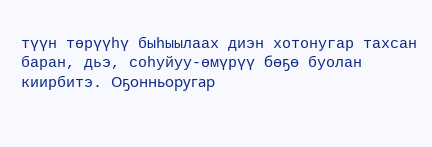түүн төрүүһү быһыылаах диэн хотонугар тахсан баран, дьэ, соһуйуу-өмүрүү бөҕө буолан киирбитэ. Оҕонньоругар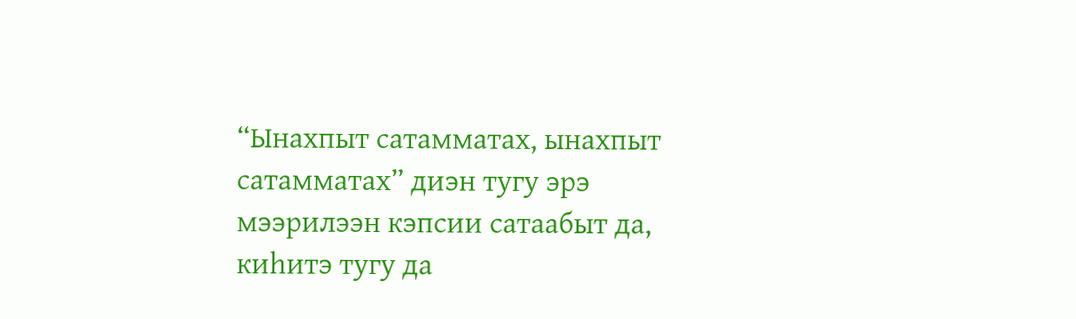“Ынахпыт сатамматах, ынахпыт сатамматах” диэн тугу эрэ мээрилээн кэпсии сатаабыт да, киһитэ тугу да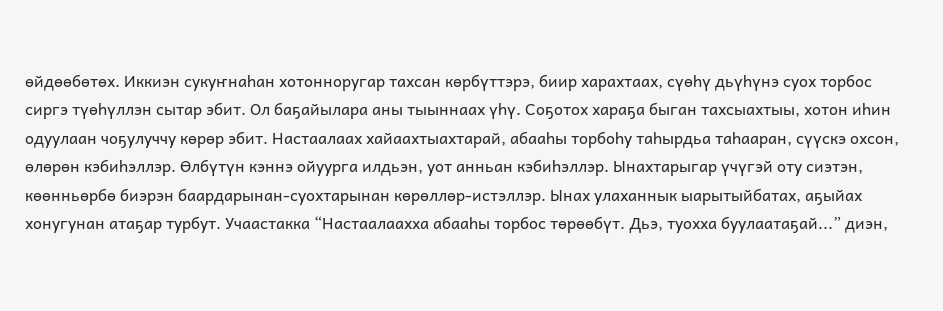өйдөөбөтөх. Иккиэн сукуҥнаһан хотонноругар тахсан көрбүттэрэ, биир харахтаах, сүөһү дьүһүнэ суох торбос сиргэ түөһүллэн сытар эбит. Ол баҕайылара аны тыыннаах үһү. Соҕотох хараҕа быган тахсыахтыы, хотон иһин одуулаан чоҕулуччу көрөр эбит. Настаалаах хайаахтыахтарай, абааһы торбоһу таһырдьа таһааран, сүүскэ охсон, өлөрөн кэбиһэллэр. Өлбүтүн кэннэ ойуурга илдьэн, уот анньан кэбиһэллэр. Ынахтарыгар үчүгэй оту сиэтэн, көөнньөрбө биэрэн баардарынан-суохтарынан көрөллөр-истэллэр. Ынах улаханнык ыарытыйбатах, аҕыйах хонугунан атаҕар турбут. Учаастакка “Настаалаахха абааһы торбос төрөөбүт. Дьэ, туохха буулаатаҕай...” диэн,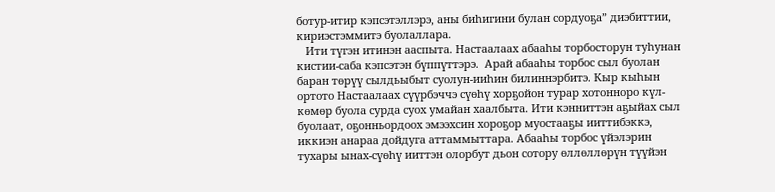ботур-итир кэпсэтэллэрэ, аны биһигини булан сордуоҕа” диэбиттии, кириэстэммитэ буолаллара.
   Ити түгэн итинэн ааспыта. Настаалаах абааһы торбосторун туһунан кистии-саба кэпсэтэн бүппүттэрэ.  Арай абааһы торбос сыл буолан баран төрүү сылдьыбыт суолун-ииһин билиннэрбитэ. Кыр кыһын ортото Настаалаах сүүрбэччэ сүөһү хорҕойон турар хотонноро күл-көмөр буола сурда суох умайан хаалбыта. Ити кэнниттэн аҕыйах сыл буолаат, оҕонньордоох эмээхсин хороҕор муостааҕы ииттибэккэ, иккиэн анараа дойдуга аттаммыттара. Абааһы торбос үйэлэрин тухары ынах-сүөһү ииттэн олорбут дьон сотору өллөллөрүн түүйэн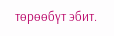төрөөбүт эбит.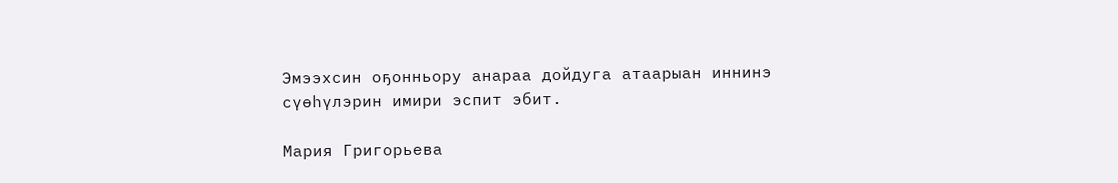Эмээхсин оҕонньору анараа дойдуга атаарыан иннинэ сүөһүлэрин имири эспит эбит.

Мария Григорьева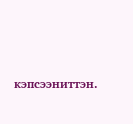кэпсээниттэн.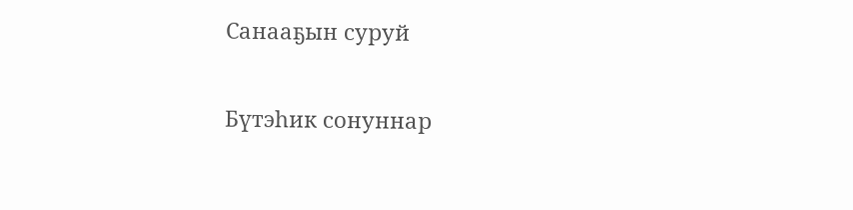Санааҕын суруй

Бүтэһик сонуннар